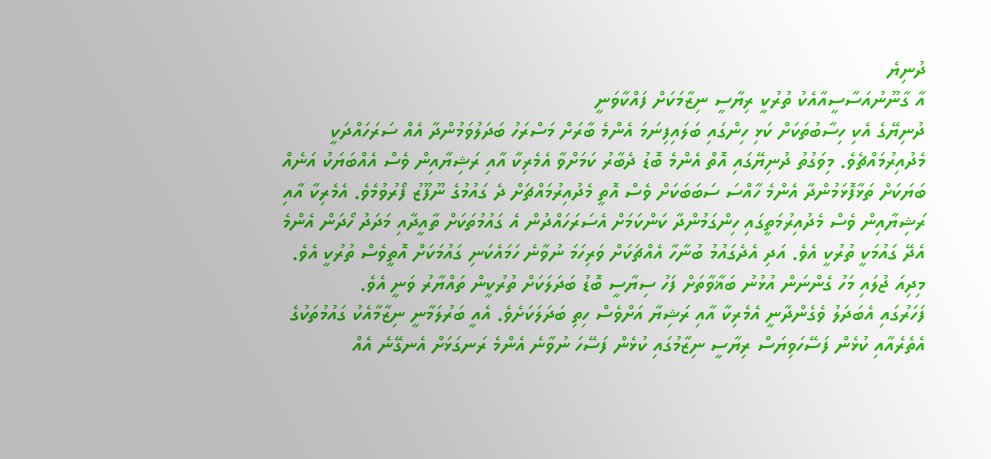ދުނިޔެ
އާ ގާނޫނުއަސާސީއާއެކު ތުރުކީ ރިޔާސީ ނިޒާމަކަށް ފައްކާވަނީ
ދުނިޔޭގެ އެކި ހިސާބުތަކަށް ކަޅި ހިންގައި ބަލައިފިނަމަ އެންމެ ބާރަށް މަސްރަހު ބަދަލުވަމުންދާ އެއް ސަރަހައްދަކީ މެދުއިރުމައްޗެވެ. މިވަގުތު ދުނިޔޭގައި އޮތް އެންމެ ބޮޑު ދެބާރު ކަމަށްވާ އެމެރިކާ އާއި ރަޝިޔާއިން ވެސް އެއްބަޔަކު އަނެއް ބަޔަކަށް ތަޅާފޮޅަމުންދާ އެންމެ ހާއްސަ ސަބަބަކަށް ވެސް އޮތީ މެދުއިރުމައްޗަށް ދެ ގައުމުގެ ނޫފޫޒު ފޯރުވުމެވެ. އެމެރިކާ އާއި ރަޝިޔާއިން ވެސް މެދުއިރުމަތީގައި ހިންގަމުންދާ ކަންކަމަށް އެސަރަހައްދުން އެ ގައުމުތަކަށް ތާއީދާއި މަދަދު ހޯދަން އެންމެ އެދޭ ގައުމަކީ ތުރުކީ އެވެ. އަދި އެދެގައުމު ބުނާހާ އެއްޗަކަށް ވަރިހަމަ ނުވާނެ ހަމައެކަނި ގައުމަކަށް އޮތީވެސް ތުރުކީ އެވެ. މިދިއަ ޖުލައި މަހު ގެންނަން އުޅުނު ބަޣާވާތަށް ފަހު ސިޔާސީ ބޮޑު ބަދަލަކަށް ތުރުކީން ތައްޔާރު ވަނީ އެވެ.
ފަހަރުގައި އެބަދަލު ވެގެންދާނީ އެމެރިކާ އާއި ރަޝިޔާ އަށްވެސް ހިތި ބަދަލަކަށެވެ. އެއީ ބަރުލަމާނީ ނިޒާމާއެކު ގައުމުތަކުގެ އެތެރެއާއި ކުޅެން ފަސޭހަވިޔަސް ރިޔާސީ ނިޒާމުގައި ކުޅެން ފަސޭހަ ނުވާނެ އެންމެ ރަނގަޅަށް އެނގޭނެ އެއް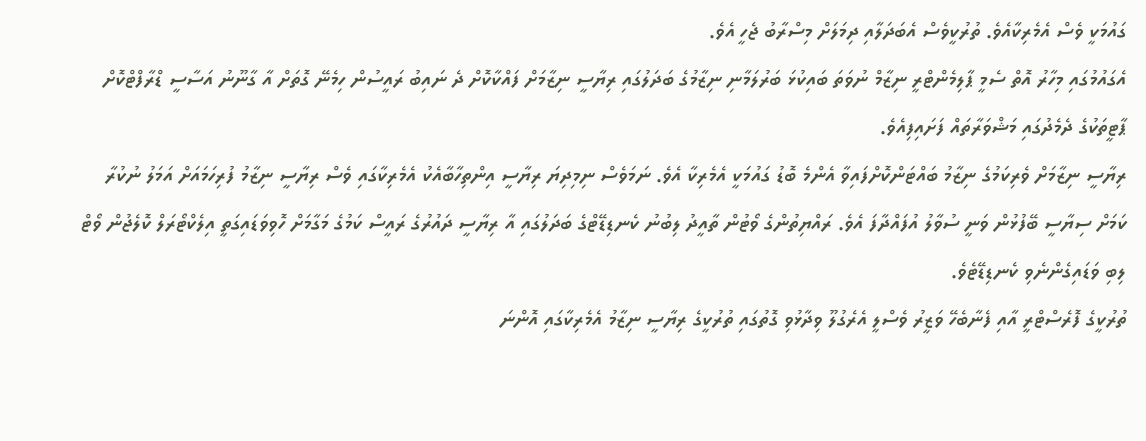ގައުމަކީ ވެސް އެމެރިކާއެވެ. ތުރުކީވެސް އެބަދަލާއި ދިމަލަށް މިސްރާބު ޖެހީ އެވެ.
އެގައުމުގައި މިހާރު އޮތް ސެމީ ޕާލިމެންޓްރީ ނިޒާމް ނުވަތަ ބައިކުޅަ ބަރުލަމާނި ނިޒާމުގެ ބަދަލުގައި ރިޔާސީ ނިޒާމަށް ފައްކާކޮށް ދެ ނައިބު ރައީސުން ހިމެނޭ ގޮތަށް އާ ގާނޫނު އަސާސީ ޑްރާފްޓްކޮށް ޕާޓީތަކުގެ ދެމެދުގައި މަޝްވަރާތައް ފަށައިފިއެވެ.
ރިޔާސީ ނިޒާމަށް ވެރިކަމުގެ ނިޒާމު ބައްޓަންކޮށްފައިވާ އެންމެ ބޮޑު ގައުމަކީ އެމެރިކާ އެވެ. ނަމަވެސް ނިމިދިޔަ ރިޔާސީ އިންތިހާބާއެކު އެމެރިކާގައި ވެސް ރިޔާސީ ނިޒާމު ފުރިހަމައަށް އަމަލު ނުކުރާ ކަމަށް ސިޔާސީ ބޭފުޅުން ވަނީ ސުވާލު އުފައްދާފަ އެވެ. ރައްޔިތުންގެ ވޯޓުން ތާއީދު ލިބުނު ކެނޑިޑޭޓްގެ ބަދަލުގައި އާ ރިޔާސީ ދައުރުގެ ރައީސް ކަމުގެ މަގާމަށް ހޮވިވަޑައިގަތީ އިލެކްޓޯރަލް ކޮލެޖުން ވޯޓް ލިބި ވަޑައިގެންނެވި ކެނޑިޑޭޓެވެ.
ތުރުކީގެ ފޮރެސްޓްރީ އާއި ފެނާބެހޭ ވަޒީރު ވެސްލީ އެރެގުލޫ ވިދާޅުވި ގޮތުގައި ތުރުކީގެ ރިޔާސީ ނިޒާމު އެމެރިކާގައި އޮންނަ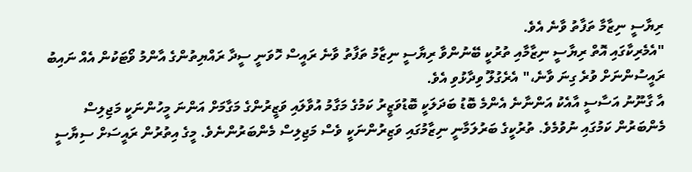ރިޔާސީ ނިޒާމާ ތަފާތު ވާނެ އެވެ.
"އެމެރިކާގައި އޮތް ރިޔާސީ ނިޒާމާއި ތުރުކީ ބޭނުންވާ ރިޔާސީ ނިޒާމު ތަފާތު ވާނެ ރައީސް ހޮވަނީ ސީދާ ރައްޔިތުންގެ އާންމު ވޯޓަކުން އެއް ނައިބު ރައީސުންނަށް ވުރެ ގިނަ ވާނެ،" އެރެގުލޫ ވިދާޅުވި އެވެ.
އާ ގާނޫނު އަސާސީ އާއެކު އަންނާނެ އެންމެ ބޮޑު ބަދަލަކީ ބޮޑުވަޒީރު ކަމުގެ މަގާމު އުވާލައި ވަޒީރުންގެ މަގާމަށް އަންނަ މީހުންނަކީ މަޖިލިސް މެންބަރުން ކަމުގައި ނުވުމެވެ. ތުރުކީގެ ބަރުލަމާނީ ނިޒާމުގައި ވަޒިރުންނަކީ ވެސް މަޖިލިސް މެންބަރުންނެވެ. މީގެ އިތުރުން ރައީސަށް ސިޔާސީ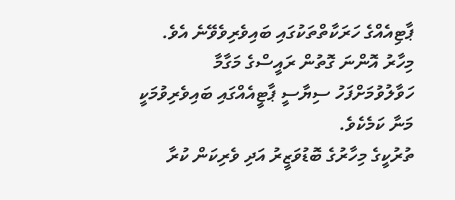ޕާޓިއެއްގެ ހަރަކާތްތަކުގައި ބައިވެރިވެވޭނެ އެވެ. މިހާރު އޮންނަ ގޮތުން ރައީސްގެ މަގާމާ ހަވާލުވުމަށްފަހު ސިޔާސީ ޕާޓީއެއްގައި ބައިވެރިވުމަކީ މަނާ ކަމެކެވެ.
ތުރުކީގެ މިހާރުގެ ބޮޑުވަޒީރު އަދި ވެރިކަން ކުރާ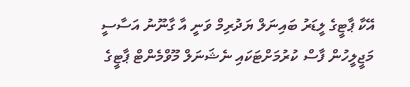އޭކާ ޕާޓީގެ ލީޑަރު ބައިނަލް ޔަދުރިމް ވަނީ އާ ގާނޫނު އަސާސީ މަޖީލީހުން ފާސް ކުރުމަށްޓަކައި ނެޝަނަލް މޫވްމެންޓް ޕާޓީގެ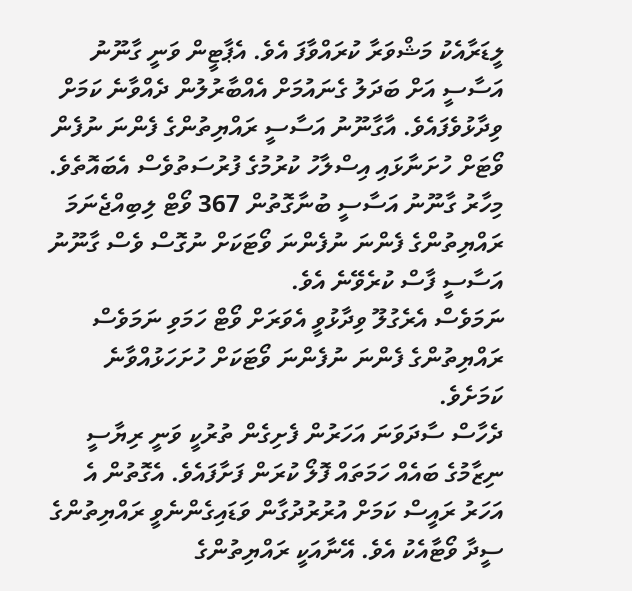ލީޑަރާއެކު މަޝްވަރާ ކުރައްވާފަ އެވެ. އެޕާޓީން ވަނީ ގާނޫނު އަސާސީ އަށް ބަދަލު ގެނައުމަށް އެއްބާރުލުން ދެއްވާނެ ކަމަށް ވިދާޅުވެފައެވެ. އާގާނޫނު އަސާސީ ރައްޔިތުންގެ ފެންނަ ނުފެން ވޯޓަށް ހުށަނާޅައި އިސްލާހު ކުރުމުގެ ފުރުސަތުވެސް އެބައޮތެވެ. މިހާރު ގާނޫނު އަސާސީ ބުނާގޮތުން 367 ވޯޓް ލިބިއްޖެނަމަ ރައްޔިތުންގެ ފެންނަ ނުފެންނަ ވޯޓަކަށް ނުގޮސް ވެސް ގާނޫނު އަސާސީ ފާސް ކުރެވޭނެ އެވެ.
ނަމަވެސް އެރެގުލޫ ވިދާޅުވީ އެވަރަށް ވޯޓް ހަމަވި ނަމަވެސް ރައްޔިތުންގެ ފެންނަ ނުފެންނަ ވޯޓަކަށް ހުށަހަޅުއްވާނެ ކަމަށެވެ.
ދެހާސް ސާދަވަނަ އަހަރުން ފެށިގެން ތުރުކީ ވަނީ ރިޔާސީ ނިޒާމުގެ ބައެއް ހަމަތައް ފޮލޯ ކުރަން ފަށާފައެވެ. އެގޮތުން އެ އަހަރު ރައީސް ކަމަށް އުރުރުދުގާން ވަޑައިގެންނެވީ ރައްޔިތުންގެ ސީދާ ވޯޓާއެކު އެވެ. އޭނާއަކީ ރައްޔިތުންގެ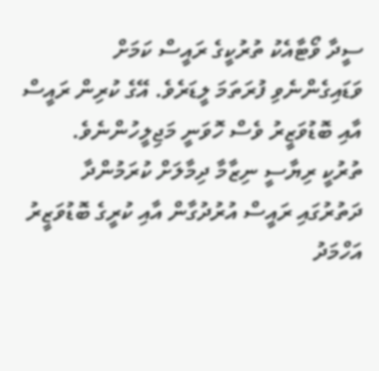ސީދާ ވޯޓާއެކު ތުރުކީގެ ރައީސް ކަމަށް ވަޑައިގެންނެވި ފުރަތަމަ ލީޑަރެވެ. އޭގެ ކުރިން ރައީސް އާއި ބޮޑުވަޒީރު ވެސް ހޮވަނީ މަޖިލީހުންނެވެ.
ތުރުކީ ރިޔާސީ ނިޒާމާ ދިމާލަށް ކުރަމުންދާ ދަތުރުގައި ރައީސް އުރުދުގާން އާއި ކުރީގެ ބޮޑުވަޒީރު އަހްމަދު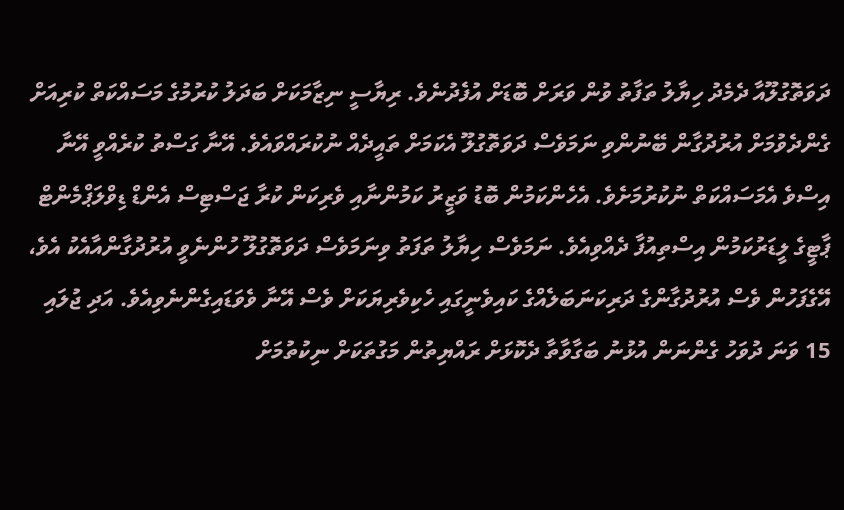ދަވަތޮގުލޫއާ ދެމެދު ހިޔާލު ތަފާތު ވުން ވަރަށް ބޮޑަށް އުފެދުނެވެ. ރިޔާސީ ނިޒާމަކަށް ބަދަލު ކުރުމުގެ މަސައްކަތް ކުރިއަށް ގެންދެވުމަށް އުރުދުގާން ބޭނުންވި ނަމަވެސް ދަވަތޮގުލޫ އެކަމަށް ތައީދެއް ނުކުރައްވައެވެ. އޭނާ ގަސްތު ކުރެއްވީ އޭނާ އިސްވެ އެމަސައްކަތް ނުކުރުމަށެވެ. އެހެންކަމުން ބޮޑު ވަޒީރު ކަމުންނާއި ވެރިކަން ކުރާ ޖަސްޓިސް އެންޑް ޑިވްލަޕްމެންޓް ޕާޓީގެ ލީޑަރުކަމުން އިސްތިއުފާ ދެއްވިއެވެ. ނަމަވެސް ހިޔާލު ތަފަތު ވިނަމަވެސް ދަވަތޮގުލޫ ހުންނެވީ އުރުދުގާންއާއެކު އެވެ، އޭގެފަހުން ވެސް އުރުދުގާންގެ ދަރިކަނަބަލެއްގެ ކައިވެނީގައި ހެކިވެރިޔަކަށް ވެސް އޭނާ ވެވަޑައިގެންނެވިއެވެ. އަދި ޖުލައި 15 ވަނަ ދުވަހު ގެންނަން އުޅުނު ބަގާވާތާ ދެކޮޅަށް ރައްޔިތުން މަގުތަކަށް ނިކުތުމަށް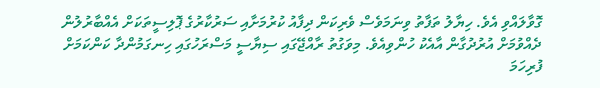ގޮވާލައްވި އެވެ. ހިޔާލު ތަފާތު ވިނަމަވެސް ވެރިކަން ދިފާއު ކުރުމަށާއި ސަރުކާރުގެ ޕޮލިސީތަކަށް އެއްބާރުލުން ދެއްވުމަށް އުރުދުގާން އާއެކު ހުންވިއެވެ. މިވަގުތު ރާއްޖޭގައި ސިޔާސީ މަސްރަހުގައި ހިނގަމުންދާ ކަންކަމަށް ފުރިހަމަ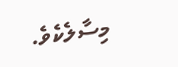މިސާލެކެވެ.